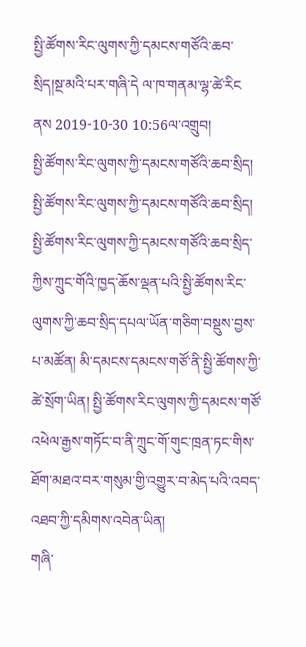སྤྱི་ཚོགས་རིང་ལུགས་ཀྱི་དམངས་གཙོའི་ཆབ་སྲིད།སྔ་མའི་པར་གཞི་དེ ལ་ཁ་གནམ་ལྷ་ཚེ་རིང  ནས 2019-10-30 10:56ལ་འགྲུབ།
སྤྱི་ཚོགས་རིང་ལུགས་ཀྱི་དམངས་གཙོའི་ཆབ་སྲིད།
སྤྱི་ཚོགས་རིང་ལུགས་ཀྱི་དམངས་གཙོའི་ཆབ་སྲིད།
སྤྱི་ཚོགས་རིང་ལུགས་ཀྱི་དམངས་གཙོའི་ཆབ་སྲིད་ཀྱིས་ཀྲུང་གོའི་ཁྱད་ཆོས་ལྡན་པའི་སྤྱི་ཚོགས་རིང་ལུགས་ཀྱི་ཆབ་སྲིད་དཔལ་ཡོན་གཅིག་བསྡུས་བྱས་པ་མཚོན། མི་དམངས་དམངས་གཙོ་ནི་སྤྱི་ཚོགས་ཀྱི་ཚེ་སྲོག་ཡིན། སྤྱི་ཚོགས་རིང་ལུགས་ཀྱི་དམངས་གཙོ་འཕེལ་རྒྱས་གཏོང་བ་ནི་ཀྲུང་གོ་གུང་ཁྲན་ཏང་གིས་ཐོག་མཐའ་བར་གསུམ་གྱི་འགྱུར་བ་མེད་པའི་འབད་འཐབ་ཀྱི་དམིགས་འབེན་ཡིན།
གཞི་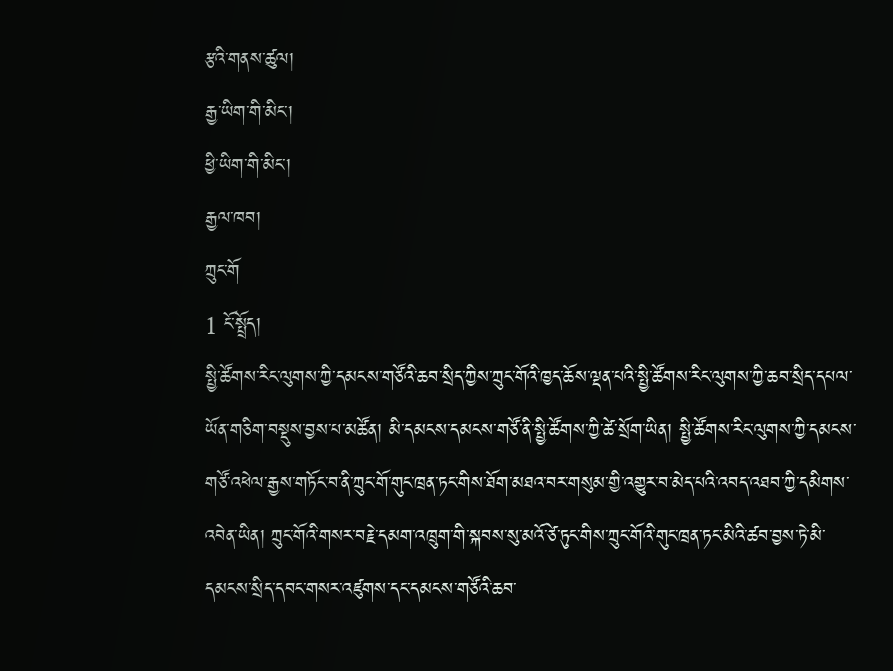རྩའི་གནས་ཚུལ།
རྒྱ་ཡིག་གི་མིང་།
ཕྱི་ཡིག་གི་མིང་།
རྒྱལ་ཁབ།
ཀྲུང་གོ
1 ངོ་སྤྲོད།
སྤྱི་ཚོགས་རིང་ལུགས་ཀྱི་དམངས་གཙོའི་ཆབ་སྲིད་ཀྱིས་ཀྲུང་གོའི་ཁྱད་ཆོས་ལྡན་པའི་སྤྱི་ཚོགས་རིང་ལུགས་ཀྱི་ཆབ་སྲིད་དཔལ་ཡོན་གཅིག་བསྡུས་བྱས་པ་མཚོན། མི་དམངས་དམངས་གཙོ་ནི་སྤྱི་ཚོགས་ཀྱི་ཚེ་སྲོག་ཡིན། སྤྱི་ཚོགས་རིང་ལུགས་ཀྱི་དམངས་གཙོ་འཕེལ་རྒྱས་གཏོང་བ་ནི་ཀྲུང་གོ་གུང་ཁྲན་ཏང་གིས་ཐོག་མཐའ་བར་གསུམ་གྱི་འགྱུར་བ་མེད་པའི་འབད་འཐབ་ཀྱི་དམིགས་འབེན་ཡིན། ཀྲུང་གོའི་གསར་བརྗེ་དམག་འཁྲུག་གི་སྐབས་སུ་མའོ་ཙེ་ཏུང་གིས་ཀྲུང་གོའི་གུང་ཁྲན་ཏང་མིའི་ཚབ་བྱས་ཏེ་མི་དམངས་སྲིད་དབང་གསར་འཛུགས་དང་དམངས་གཙོའི་ཆབ་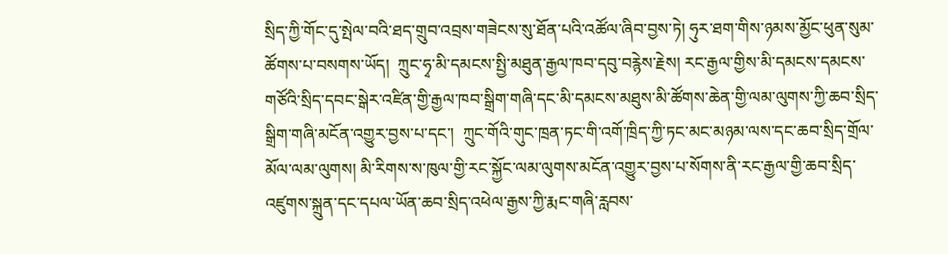སྲིད་ཀྱི་གོང་དུ་སྤེལ་བའི་ཐད་གྲུབ་འབྲས་གཟེངས་སུ་ཐོན་པའི་འཚོལ་ཞིབ་བྱས་ཏེ། ཧུར་ཐག་གིས་ཉམས་མྱོང་ཕུན་སུམ་ཚོགས་པ་བསགས་ཡོད།  ཀྲུང་ཧྭ་མི་དམངས་སྤྱི་མཐུན་རྒྱལ་ཁབ་དབུ་བརྙེས་རྗེས། རང་རྒྱལ་གྱིས་མི་དམངས་དམངས་གཙོའི་སྲིད་དབང་སྒེར་འཛིན་གྱི་རྒྱལ་ཁབ་སྒྲིག་གཞི་དང་མི་དམངས་མཐུས་མི་ཚོགས་ཆེན་གྱི་ལམ་ལུགས་ཀྱི་ཆབ་སྲིད་སྒྲིག་གཞི་མངོན་འགྱུར་བྱས་པ་དང་།  ཀྲུང་གོའི་གུང་ཁྲན་ཏང་གི་འགོ་ཁྲིད་ཀྱི་ཏང་མང་མཉམ་ལས་དང་ཆབ་སྲིད་གྲོལ་མོལ་ལམ་ལུགས། མི་རིགས་ས་ཁུལ་གྱི་རང་སྐྱོང་ལམ་ལུགས་མངོན་འགྱུར་བྱས་པ་སོགས་ནི་རང་རྒྱལ་གྱི་ཆབ་སྲིད་འཛུགས་སྐྲུན་དང་དཔལ་ཡོན་ཆབ་སྲིད་འཕེལ་རྒྱས་ཀྱི་རྨང་གཞི་རླབས་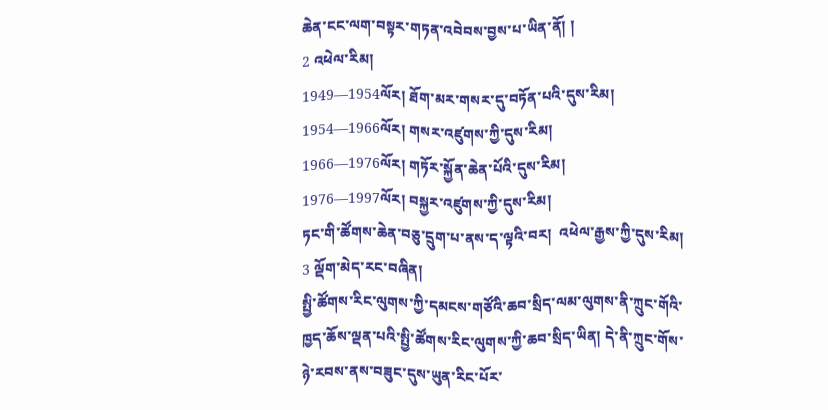ཆེན་ངང་ལག་བསྟར་གཏན་འབེབས་བྱས་པ་ཡིན་ནོ། །
2 འཕེལ་རིམ།
1949—1954ལོར། ཐོག་མར་གསར་དུ་བཏོན་པའི་དུས་རིམ།
1954—1966ལོར། གསར་འཛུགས་ཀྱི་དུས་རིམ།
1966—1976ལོར། གཏོར་སྐྱོན་ཆེན་པོའི་དུས་རིམ།
1976—1997ལོར། བསྐྱར་འཛུགས་ཀྱི་དུས་རིམ།
ཏང་གི་ཚོགས་ཆེན་བཅུ་དྲུག་པ་ནས་ད་ལྟའི་བར།  འཕེལ་རྒྱས་ཀྱི་དུས་རིམ།
3 ལྡོག་མེད་རང་བཞིན།
སྤྱི་ཚོགས་རིང་ལུགས་ཀྱི་དམངས་གཙོའི་ཆབ་སྲིད་ལམ་ལུགས་ནི་ཀྲུང་གོའི་ཁྱད་ཆོས་ལྡན་པའི་སྤྱི་ཚོགས་རིང་ལུགས་ཀྱི་ཆབ་སྲིད་ཡིན། དེ་ནི་ཀྲུང་གོས་ཉེ་རབས་ནས་བཟུང་དུས་ཡུན་རིང་པོར་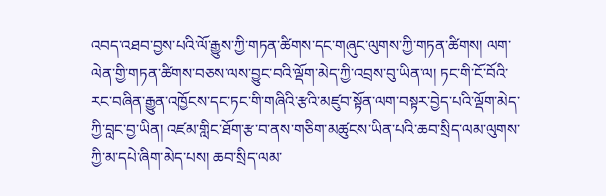འབད་འཐབ་བྱས་པའི་ལོ་རྒྱུས་ཀྱི་གཏན་ཚིགས་དང་གཞུང་ལུགས་ཀྱི་གཏན་ཚིགས། ལག་ལེན་གྱི་གཏན་ཚིགས་བཅས་ལས་བྱུང་བའི་ལྡོག་མེད་ཀྱི་འབྲས་བུ་ཡིན་ལ། ཏང་གི་ངོ་བོའི་རང་བཞིན་རྒྱུན་འཁྱོངས་དང་ཏང་གི་གཞིའི་རྩའི་མཛུབ་སྟོན་ལག་བསྟར་བྱེད་པའི་ལྡོག་མེད་ཀྱི་བླང་བྱ་ཡིན། འཛམ་གླིང་ཐོག་རྩ་བ་ནས་གཅིག་མཚུངས་ཡིན་པའི་ཆབ་སྲིད་ལམ་ལུགས་ཀྱི་མ་དཔེ་ཞིག་མེད་པས། ཆབ་སྲིད་ལམ་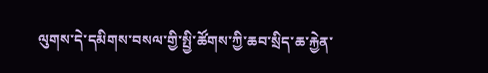ལུགས་དེ་དམིགས་བསལ་གྱི་སྤྱི་ཚོགས་ཀྱི་ཆབ་སྲིད་ཆ་རྐྱེན་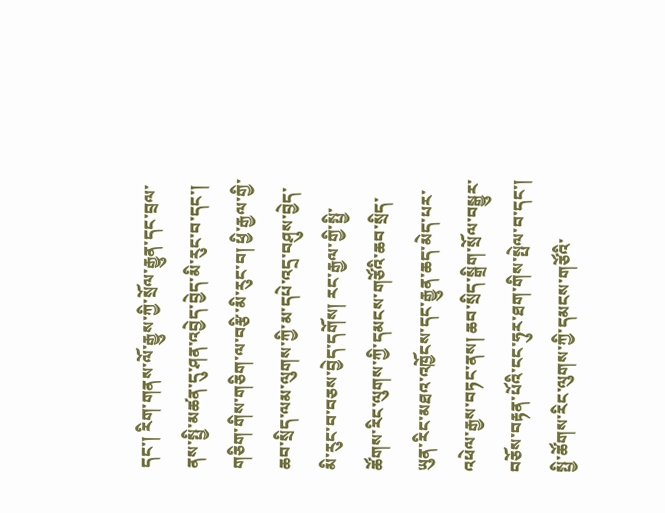དང་། རིག་གནས་ལོ་རྒྱུས་ཀྱི་སྲོལ་རྒྱུན་དང་བྲལ་ནས་སྤྱི་མཚན་དུ་ཤན་འབྱེད་བྱེད་མི་རུང་བ་དང་། གཅིག་གིས་གཅིག་ལ་བརྩི་མི་རུང་བ། ཕྱི་རྒྱལ་གྱི་ཆབ་སྲིད་ལམ་ལུགས་ཀྱི་མ་དཔེ་འདྲ་བཤུས་བྱེད་མི་རུང་བ་བཅས་བྱེད་དགོས། རང་རྒྱལ་གྱི་སྤྱི་ཚོགས་རིང་ལུགས་ཀྱི་དམངས་གཙོའི་ཆབ་སྲིད་ཡུན་རིང་མཐའ་འཁྱོངས་དང་རྒྱུན་ཆད་མེད་པར་འཕེལ་རྒྱས་བཏང་ནས། ཆབ་སྲིད་སྒྲིག་སྲོལ་བསྒྱུར་བཅོས་བརྟན་པོའི་ངང་ཧུར་ཐག་གིས་སྤེལ་བ་དང་། སྤྱི་ཚོགས་རིང་ལུགས་ཀྱི་དམངས་གཙོའི་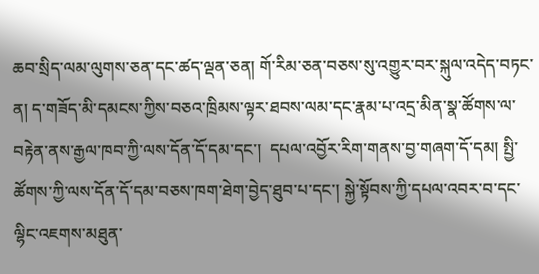ཆབ་སྲིད་ལམ་ལུགས་ཅན་དང་ཚད་ལྡན་ཅན། གོ་རིམ་ཅན་བཅས་སུ་འགྱུར་བར་སྐུལ་འདེད་བཏང་ན། ད་གཟོད་མི་དམངས་ཀྱིས་བཅའ་ཁྲིམས་ལྟར་ཐབས་ལམ་དང་རྣམ་པ་འདྲ་མིན་སྣ་ཚོགས་ལ་བརྟེན་ནས་རྒྱལ་ཁབ་ཀྱི་ལས་དོན་དོ་དམ་དང་།  དཔལ་འབྱོར་རིག་གནས་བྱ་གཞག་དོ་དམ། སྤྱི་ཚོགས་ཀྱི་ལས་དོན་དོ་དམ་བཅས་ཁག་ཐེག་བྱེད་ཐུབ་པ་དང་། སྐྱེ་སྟོབས་ཀྱི་དཔལ་འབར་བ་དང་ལྷིང་འཇགས་མཐུན་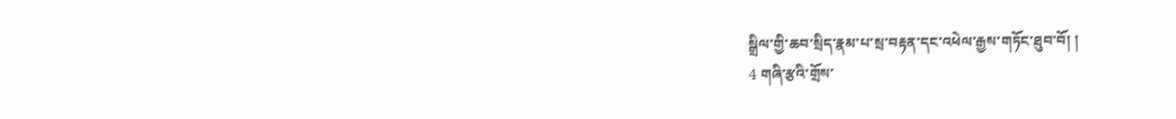སྒྲིལ་གྱི་ཆབ་སྲིད་རྣམ་པ་སྲ་བརྟན་དང་འཕེལ་རྒྱས་གཏོང་ཐུབ་བོ། །
4 གཞི་རྩའི་གྲོས་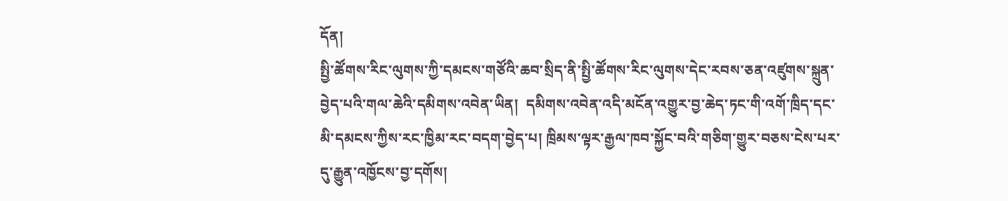དོན།
སྤྱི་ཚོགས་རིང་ལུགས་ཀྱི་དམངས་གཙོའི་ཆབ་སྲིད་ནི་སྤྱི་ཚོགས་རིང་ལུགས་དེང་རབས་ཅན་འཛུགས་སྐྲུན་བྱེད་པའི་གལ་ཆེའི་དམིགས་འབེན་ཡིན།  དམིགས་འབེན་འདི་མངོན་འགྱུར་བྱ་ཆེད་ཏང་གི་འགོ་ཁྲིད་དང་མི་དམངས་ཀྱིས་རང་ཁྱིམ་རང་བདག་བྱེད་པ། ཁྲིམས་ལྟར་རྒྱལ་ཁབ་སྐྱོང་བའི་གཅིག་གྱུར་བཅས་ངེས་པར་དུ་རྒྱུན་འཁྱོངས་བྱ་དགོས།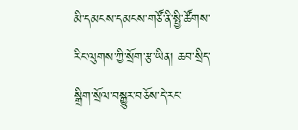མི་དམངས་དམངས་གཙོ་ནི་སྤྱི་ཚོགས་རིང་ལུགས་ཀྱི་སྲོག་རྩ་ཡིན། ཆབ་སྲིད་སྒྲིག་སྲོལ་བསྒྱུར་བཅོས་དེ་རང་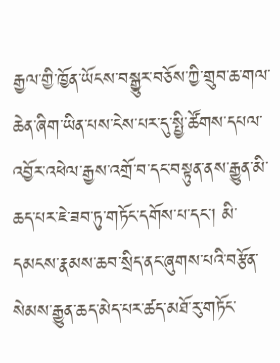རྒྱལ་གྱི་ཁྱོན་ཡོངས་བསྒྱུར་བཅོས་ཀྱི་གྲུབ་ཆ་གལ་ཆེན་ཞིག་ཡིན་པས་ངེས་པར་དུ་སྤྱི་ཚོགས་དཔལ་འབྱོར་འཕེལ་རྒྱས་འགྲོ་བ་དང་བསྟུན་ནས་རྒྱུན་མི་ཆད་པར་ཇེ་ཟབ་ཏུ་གཏོང་དགོས་པ་དང་། མི་དམངས་རྣམས་ཆབ་སྲིད་ནང་ཞུགས་པའི་བརྩོན་སེམས་རྒྱུན་ཆད་མེད་པར་ཚད་མཐོ་རུ་གཏོང་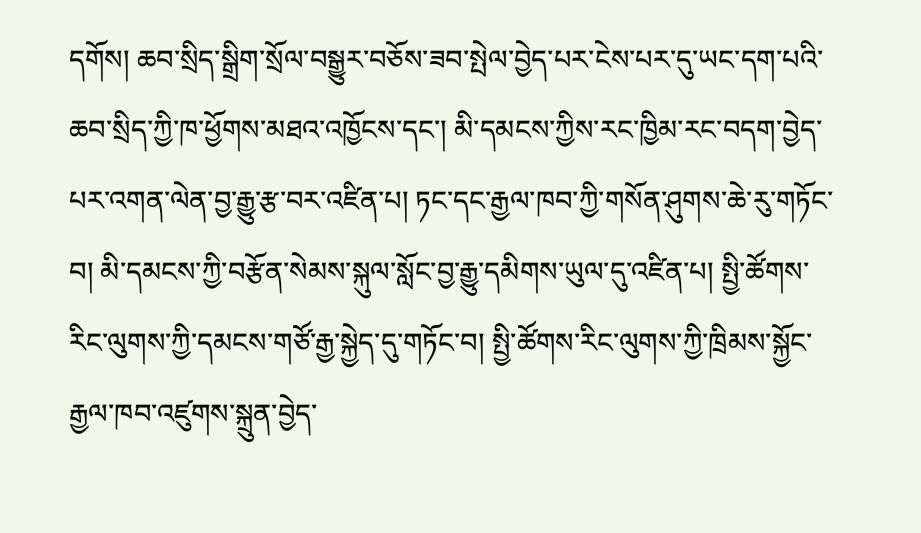དགོས། ཆབ་སྲིད་སྒྲིག་སྲོལ་བསྒྱུར་བཅོས་ཟབ་སྤེལ་བྱེད་པར་ངེས་པར་དུ་ཡང་དག་པའི་ཆབ་སྲིད་ཀྱི་ཁ་ཕྱོགས་མཐའ་འཁྱོངས་དང་། མི་དམངས་ཀྱིས་རང་ཁྱིམ་རང་བདག་བྱེད་པར་འགན་ལེན་བྱ་རྒྱུ་རྩ་བར་འཛིན་པ། ཏང་དང་རྒྱལ་ཁབ་ཀྱི་གསོན་ཤུགས་ཆེ་རུ་གཏོང་བ། མི་དམངས་ཀྱི་བརྩོན་སེམས་སྐུལ་སློང་བྱ་རྒྱུ་དམིགས་ཡུལ་དུ་འཛིན་པ། སྤྱི་ཚོགས་རིང་ལུགས་ཀྱི་དམངས་གཙོ་རྒྱ་སྐྱེད་དུ་གཏོང་བ། སྤྱི་ཚོགས་རིང་ལུགས་ཀྱི་ཁྲིམས་སྐྱོང་རྒྱལ་ཁབ་འཛུགས་སྐྲུན་བྱེད་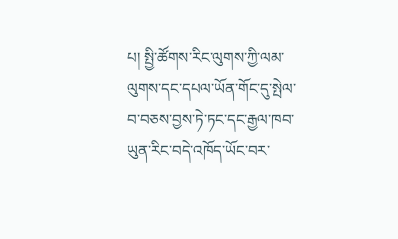པ། སྤྱི་ཚོགས་རིང་ལུགས་ཀྱི་ལམ་ལུགས་དང་དཔལ་ཡོན་གོང་དུ་སྤེལ་བ་བཅས་བྱས་ཏེ་ཏང་དང་རྒྱལ་ཁབ་ཡུན་རིང་བདེ་འཁོད་ཡོང་བར་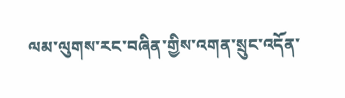ལམ་ལུགས་རང་བཞིན་གྱིས་འགན་སྲུང་འདོན་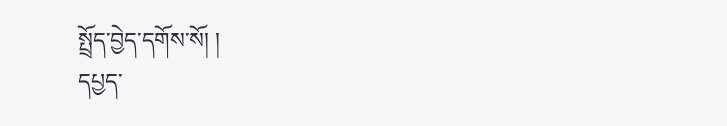སྤྲོད་བྱེད་དགོས་སོ། །
དཔྱད་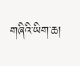གཞིའི་ཡིག་ཆ།